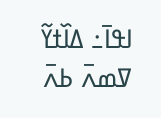ߊߟߊ߫߸ ߡߊ߰ߙߌ߬ ߜߘߍ߫ ߕߍ߫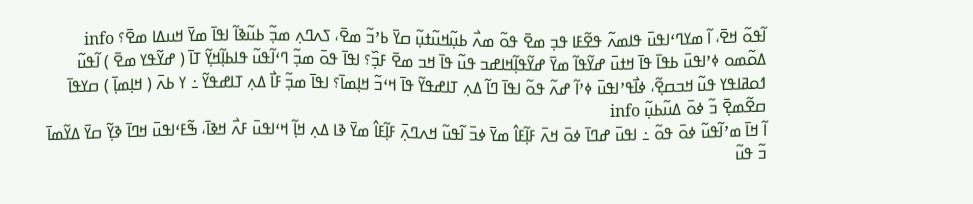ߊ߬ߟߋ߬ ߞߐ߫، ߊ߬ ߘߌߣߵߊߟߎ߫ ߟߊߘߍ߬ ߟߐ߬ߓߊ ߟߏ߲ ߘߐ߫ ߟߋ߬ ߘߍ߯ ߕߎ߲߬ߞߎ߬ߙߎ߲߬ ߛߌ߫ ߕߴߏ߬ ߘߐ߫، ߖߍߣߍ߲ ߘߏ߲߬ ߕߎ߬ߢߊ߬ ߊߟߊ߫ ߘߌ߫ ߞߎߡߊ ߘߐ߫؟ info
ߡߋ߬ߘߋ ߦߴߊߟߎ߫ ߕߟߊ߫ ߟߊ߫ ߞߙߎ߫ ߝߌ߬ߟߊ߬ ߘߌ߫ ߝߌ߬ߟߊ߲߬ߞߊߝߏ ߟߎ߬ ߟߊ߫ ߞߏ ߘߐ߫ ߓߏ߲߰؟ ߊߟߊ߫ ߟߋ߫ ߘߏ߲߬ ߣߵߊ߬ߟߎ߬ ߟߊߕߊ߲߬ߞߌ߲߬ ߠߊ߫ ( ߝߌ߬ߟߌ ߘߐ߫ ) ߊ߬ߟߎ߬ ߗߋߥߊߟߌ ߟߎ߬ ߞߏߛߐ߲߬، ߦߊ߯ߟߴߊߟߎ߫ ߦߴߊ߬ ߝߍ߬ ߟߋ߬ ߊߟߊ߫ ߣߊ߬ ߡߍ߲ ߠߊߝߟߌ߬ ߟߊ߫ ߞߵߏ߬ ߞߊ߲ߘߊ߫؟ ߊߟߊ߫ ߘߏ߲߬ ߓߊ߯ ߡߍ߲ ߠߊߝߟߌ߬ ߸ ߌ ߕߍ߫ ( ߞߊ߲ߘߊ߲߫ ) ߛߌߟߊ߫ ߛߐ߬ߘߐ߲߫ ߏ߬ ߦߋ߫ ߡߎ߬ߕߎ߲߬ info
ߊ߬ ߞߊ߫ ߘߴߊ߬ߟߎ߬ ߦߋ߫ ߟߋ߬ ߸ ߊߟߎ߫ ߝߣߊ߫ ߦߋ߫ ߞߍ߫ ߓߊ߲߬ߓߊ߮ ߘߌ߫ ߦߏ߫ ߊ߬ߟߎ߬ ߞߍߣߍ߲߫ ߓߊ߲߬ߓߊ߮ ߘߌ߫ ߢߊ ߡߍ߲ ߞߊ߲߬ ߞߵߊߟߎ߫ ߓߍ߯ ߞߢߊ߫، ߒ߬ߓߵߊߟߎ߫ ߞߣߊ߫ ߢߌ߲߬ ߛߌ߫ ߡߌ߬ߘߊ߫ ߏ߬ ߟߎ߬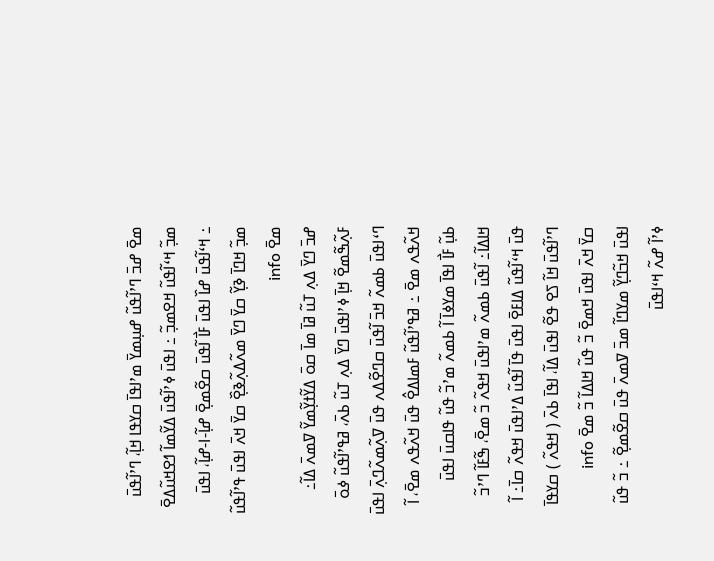ߘߐ߫ ߝߏ߫ ߣߴߊ߬ߟߎ߬ ߝߎ߲ߘߌ߫ ߘߴߊߟߊ߫ ߛߌߟߊ ߞߊ߲߬، ߣߴߊ߬ߟߎ߫ ߘߏ߲߬ ߞߵߊ߬ߟߎ߬ ߞߐߘߏ߲߬ ߸ ߊߟߎ߫ ߦߴߊ߬ߟߎ߫ ߡߌ߬ߘߊ߬ ߗߐߞߎ߬ߡߐ߫ ߸ ߞߵߊ߬ߟߎ߫ ߝߊ߰ ߊߟߎ߫ ߓߊ߯ ߊ߬ߟߎ߫ ߛߐ߬ߘߐ߲߫ ߝߊ߲߬-ߊ-ߝߊ߲߬، ߊߟߎ߫ ߘߏ߲߬ ߞߣߊ߫ ߢߌ߲߬ ߛߌ߫ ߣߌ߫ ߘߍ߬ߡߍ߲߬ߢߐ߲߰ ߛߌ߫ ߞߍ߫ ߊߟߎ߫ ߟߴߊ߬ߟߎ߬ ߘߐ߫ info
ߝߏ߫ ߣߌ߫ ߡߍ߲ ߠߎ߬ ߥߊ߫ ߘߊ߫ ߛߋ߫ ߡߌ߬ߙߌ߲߬ߘߌ߬ ߜߘߍ߫ ߡߊ߬߸ ߓߍ߲߬ߒ߬ߘߐ߬ ߞߊ߲߫ ߦߴߊߟߎ߫ ߣߌ߫ ߡߍ߲ ߠߎ߬ ߕߍ߫، ߥߟߴߊ߬ߟߎ߬ ߦߋ߫ ߣߵߊߟߎ߫ ߕߘߍ߬ ߞߏ߫ ߊ߬ߟߎ߫ ߛߣߐ߬ߡߍ ߟߎ߫ ߜߍ߲߬ߘߍ߬ߣߍ߲߫ ߊߟߎ߫ ߞߍ߬ߟߍ ߘߐ߫ ߸ ߥߟߴߊ߬ߟߎ߬ ߓߘߊߡߐ߮ ߟߎ߫ ߞߍ߬ߟߍ ߘߐ߫، ߊ߬ ߕߎ߲߬ ߓߊ߯ ߊߟߊ߫ ߘߌߦߊ߫ ߊ߬ ߕߘߍ߬ ߘߴߏ߬ ߟߎ߬ ߟߊߛߎ߫ ߊߟߎ߫ ߞߊߡߊ߬߸ ߊ߬ߟߎ߫ ߕߘߍ߬ ߘߴߊߟߎ߫ ߞߟߍ߬ ߏ߬ ߘߐ߫، ߒ߬ߓߊ߬ ߣߴߏ߬ ߟߎ߫ ߞߵߊ߬ߟߎ߬ ߡߊߓߐ߫ ߊߟߎ߫ ߟߊ߫ ߊ߬ߟߎ߬ ߡߴߊߟߎ߫ ߞߟߍ߬ ߛߊ߫߸ ߊ߬ ߣߴߊ߬ߟߎ߫ ߞߊ߬ ߖߐ ߟߐ߬ ߊߟߎ߫ ߡߊ߬، ߊߟߊ߫ ߕߍ߫ ( ߞߟߍ߬ ) ߛߌߟߊ߫ ߛߌ߫ ߞߍ߫ ߊߟߎ߫ ߞߘߐ߫ ߏ߬ ߟߎ߬ ߞߊߡߊ߬ ߏ߬ ߘߐ߫ info
ߊߟߎ߫ ߞߏ߬ߣߌ߲߬ ߘߌߣߊ߬ ߘߏ߫ ߜߘߍ߫ ߟߎ߫ ߛߐ߬ߘߐ߲߬ ߸ ߏ߬ ߟߎ߬ ߦߴߊ߬ ߝߍ߬ ߞߵߊߟߎ߫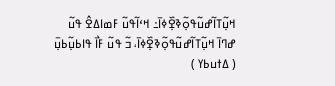ߞߎ߲߬ߠߊ߬ߝߎ߬ߟߋ߲߬ߢߐ߲߰ߦߊ߫߸ ߞߵߊ߬ߟߎ߬ ߓߘߊߡߐ߮ ߟߎ߬ ߝߣߊ߫ ߞߎ߲߬ߠߊ߬ߝߎ߬ߟߋ߲߬ߢߐ߲߰ߦߊ߫، ߏ߬ ߟߎ߬ ߓߊ߯ ߟߊߕߎ߲߬ߕߎ߲߫ ( ߡߙߎߕߌ )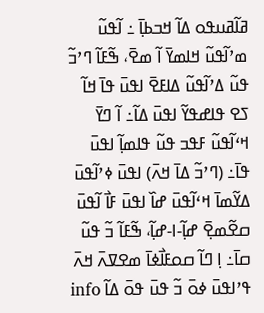ߥߊ߬ߥߎߟߋ ߡߊ߬ ߞߏߕߊ߲߫ ߸ ߊ߬ߟߎ߬ ߘߴߊ߬ߟߎ߬ ߞߊߘߌ߫ ߊ߬ ߘߐ߫، ߒ߬ߓߊ߬ ߣߴߏ߬ ߟߎ߬ ߡߴߊ߬ߟߎ߬ ߡߊߓߐ߫ ߊߟߎ߫ ߟߊ߫ ߞߊ߬ ߖߐ ߟߊߝߟߌ߬ ߊߟߎ߫ ߡߊ߬߸ ߊ߬ ߣߌ߫ ߞߵߊ߬ߟߎ߬ ߓߟߏ ߟߎ߬ ߟߊߘߊ߲߬ ߊߟߎ߫ ߟߊ߫߸ (ߣߴߏ߬ ߡߊ߫ ߞߍ߫) ߊߟߎ߫ ߦߴߊ߬ߟߎ߫ ߡߌ߬ߘߊ߫ ߞߵߊ߬ߟߎ߫ ߝߊ߰ ߊߟߎ߫ ߓߊ߯ ߊ߬ߟߎ߫ ߛߐ߬ߘߐ߲߫ ߝߊ߲߬-ߊ-ߝߊ߲߬، ߒ߬ߓߊ߬ ߏ߬ ߟߎ߬ ߛߊ߫߸ ߊ߲ ߣߊ߬ ߛߋߓߊ߯ߦߊ߫ ߘߐߜߍ߫ ߞߍ߫ ߟߴߊߟߎ߫ ߦߋ߫ ߏ߬ ߟߎ߫ ߟߋ߫ ߡߊ߬ info